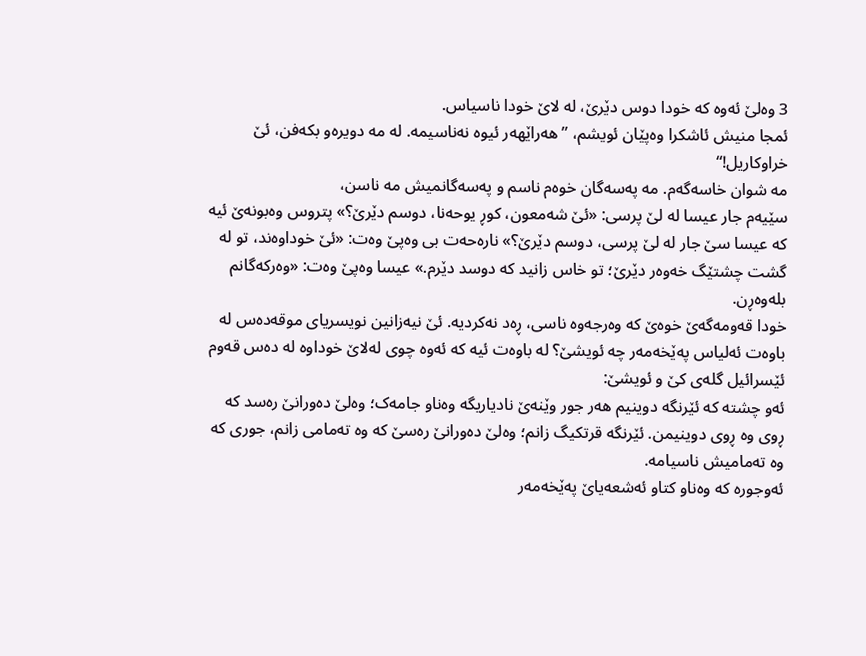3 وەلێ ئەوه که خودا دوس دێرێ، له لاێ خودا ناسیاس.
ئمجا منیش ئاشکرا وەپێان ئویشم، ”هەراێهەر ئیوه نەناسیمه. له مه دویرەو بکەفن، ئێ خراوکاریل!“
مه شوان خاسەگەم. مه پەسەگان خوەم ناسم و پەسەگانمیش مه ناسن،
سێیەم جار عیسا له لێ پرسی: «ئێ شەمعون، کوڕ یوحەنا، دوسم دێرێ؟» پتروس وەبونەێ ئیه که عیسا سێ جار له لێ پرسی، دوسم دێرێ؟» نارەحەت بی وەپێ وەت: «ئێ خوداوەند، تو له گشت چشتێگ خەوەر دێرێ؛ تو خاس زانید که دوسد دێرم.» عیسا وەپێ وەت: «وەرکەگانم بلەوەڕن.
خودا قەومەگەێ خوەێ که وەرجەوە ناسی، ڕەد نەکردیه. ئێ نيەزانين نویسریای موقەدەس له باوەت ئەلیاس پەێخەمەر چه ئویشێ؟ له باوەت ئیه که ئەوه چوی لەلاێ خوداوه له دەس قەوم ئێسرائیل گلەی کێ و ئویشێ:
ئەو چشته که ئێرنگه دوینیم هەر جور وێنەێ نادیاریگه وەناو جامەک؛ وەلێ دەورانێ رەسد که ڕوی وه ڕوی دوینیمن. ئێرنگه قرتکیگ زانم؛ وەلێ دەورانێ رەسێ که وه تەمامی زانم، جوری که وه تەمامیش ناسیامه.
ئەوجورە که وەناو کتاو ئەشعەیاێ پەێخەمەر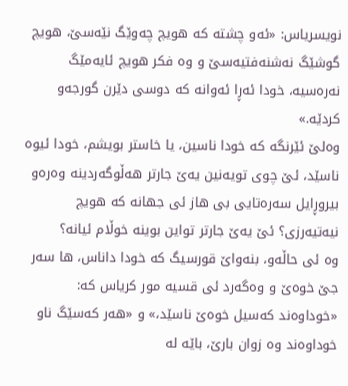نویسریاس: «ئەو چشته که هویچ چەوێگ نێەسێ، هویچ گوشێگ نەشنەفتیەسێ و وه فکر هویچ ئایەمێگ نەرەسیه، خودا ئەڕا ئەوانه که دوسی دێرن گورجەو کردێه.»
وەلێ ئێرنگه که خودا ناسین، یا خاستر بویشم، خودا ئیوه ناسێد، ئێ چوی تویەنین یەێ جارتر هەڵوگەردینه وەرەو بیروڕایل سەرەتایی بی هاز ئی جهانه که هویچ نیەتیەرزی؟ ئێ یەێ جارتر تواین بوینه خوڵام ئیانه؟
وه ئی حاڵەو، بنەواێ قورسیگ که خودا داناس، ها سەر جێ خوەێ و وەگەرد ئی قسیه مور کریاس که: «خوداوەند کەسیل خوەێ ناسێد،» و «هەر کەسێگ ناو خوداوەند وه زوان بارێ، باێه له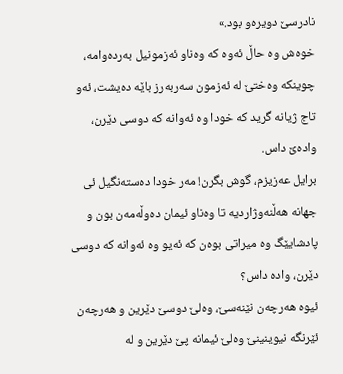نادرسێ دویرەو بود.»
خوەش وه حاڵ ئەوه که وەناو ئەزمونیل بەردەوامه، چوینکه وەختێ له ئەزمون سەربەرز باێه دەیشت، ئەو تاج ژیانه گرید که خودا وه ئەوانه که دوسی دێرن، وادەێ داس.
برایل عەزیزم، گوش بگرن! مەر خودا دەستەنگیل ئی جهانه هەڵنەوژاردیه تا وەناو ئیمان دەوڵەمەن بون و پادشایێگ وه میراتی بوەن که ئەیو وه ئەوانه که دوسی دێرن، واده داس؟
ئیوه هەرچەن نێنەسێ، وەلێ دوسێ دێرین و هەرچەن ئێرنگه نيوینینێ وەلێ ئیمانه پێ دێرین و له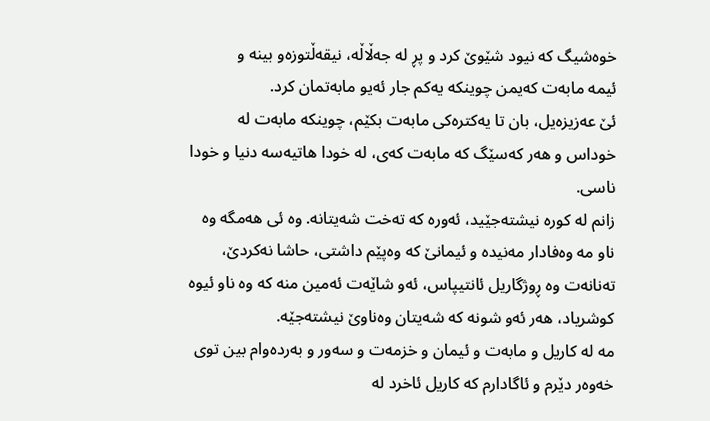خوەشیگ که نیود شێوێ کرد و پڕ له جەڵاڵه، نیقەڵتوزەو بینه و
ئیمه مابەت کەیمن چوینکه یەکم جار ئەیو مابەتمان کرد.
ئێ عەزیزەیل، بان تا یەکترەکی مابەت بکێم، چوینکه مابەت له خوداس و هەر کەسێگ که مابەت کەی، له خودا هاتیەسه دنیا و خودا ناسی.
زانم له کوره نیشتەجێید، ئەوره که تەخت شەیتانه. وه ئی هەمگه وه ناو مه وەفادار مەنیده و ئیمانێ که وەپێم داشتی، حاشا نەکردێ، تەنانەت وه ڕوژگاریل ئانتیپاس، ئەو شاێەت ئەمین منه که وه ناو ئیوه کوشریاد، هەر ئەو شونه که شەیتان وەناوێ نیشتەجێه.
مه له کاریل و مابەت و ئیمان و خزمەت و سەور و بەردەوام بین توی خەوەر دێرم و ئاگادارم که کاریل ئاخرد له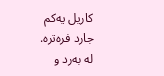کاریل یەکم جارد فرەتره.
له بەرد و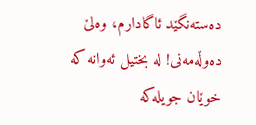دەستەنگێد ئاگادارم، وەلێ دەوڵەمەنی! له بختیل ئەوانه که خوێان جویلەکە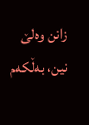زانن وەلێ نین، بەڵکەم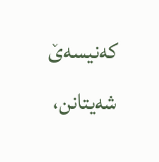کەنیسەێ شەیتانن،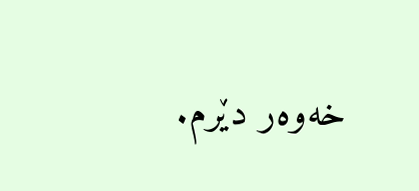خەوەر دێرم.